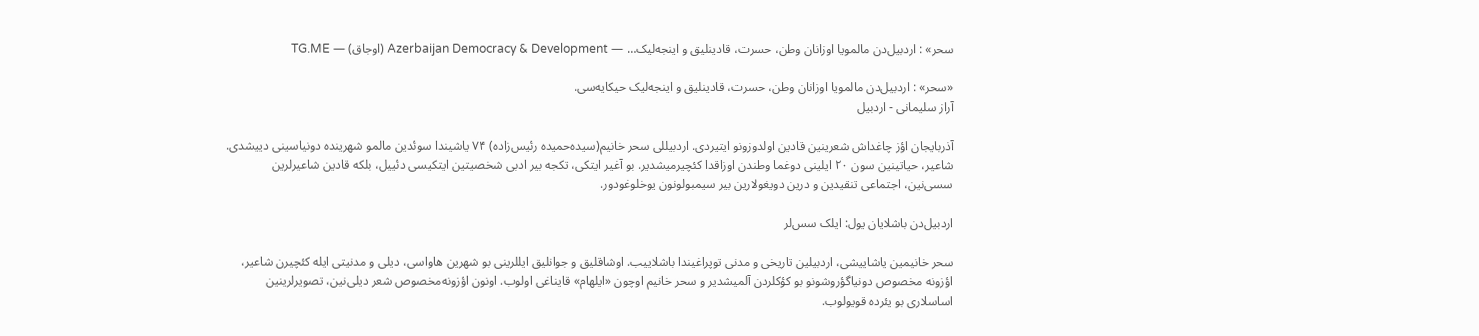سحر» : اردبیل‌دن مالمویا اوزانان وطن، حسرت، قادینلیق و اینجه‌لیک… — Azerbaijan Democracy & Development (اوجاق) — TG.ME

«سحر» : اردبیل‌دن مالمویا اوزانان وطن، حسرت، قادینلیق و اینجه‌لیک حیکایه‌سی.
آراز سلیمانی - اردبیل

آذربایجان اؤز چاغداش شعرینین قادین اولدوزونو ایتیردی. اردبیللی سحر خانیم(سیده‌حمیده رئیس‌زاده) ۷۴ یاشیندا سوئدین مالمو شهرینده دونیاسینی دییشدی. شاعیر، حیاتینین سون ۲۰ ایلینی دوغما وطندن اوزاقدا کئچیرمیشدیر. بو آغیر ایتکی، تکجه بیر ادبی شخصیتین ایتکیسی دئییل، بلکه قادین شاعیرلرین سسی‌نین، اجتماعی تنقیدین و درین دویغولارین بیر سیمبولونون یوخلوغودور.

اردبیل‌دن باشلایان یول: ایلک سس‌لر

سحر خانیمین یاشاییشی، اردبیلین تاریخی و مدنی توپراغیندا باشلاییب. اوشاقلیق و جوانلیق ایللرینی بو شهرین هاواسی، دیلی و مدنیتی ایله کئچیرن شاعیر، اؤزونه‌ مخصوص دونیاگؤروشونو بو کؤکلردن آلمیشدیر و سحر خانیم اوچون «ایلهام» قایناغی اولوب. اونون اؤزونه‌مخصوص شعر دیلی‌نین، تصویرلرینین اساسلاری بو یئرده قویولوب.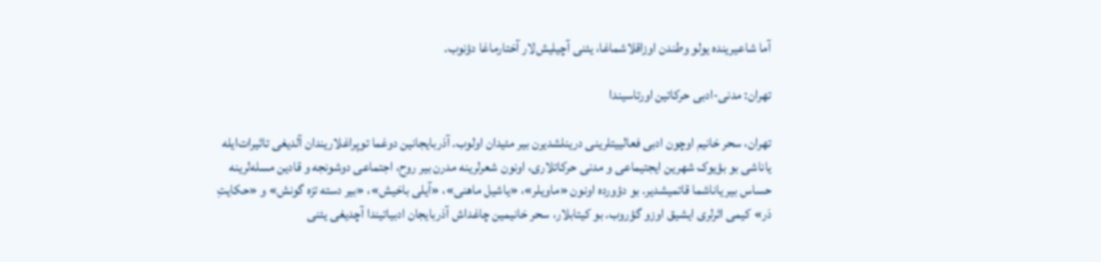آما شاعیرینده یولو وطندن اوزاقلاشماغا، یئنی آچیلیش‌لار آختارماغا دؤنوب.

تهران: مدنی-ادبی حرکاتین اورتاسیندا

تهران، سحر خانیم اوچون ادبی فعالییتلرینی درینلشدیرن بیر مئیدان اولوب. آذربایجانین دوغما توپراغلاریندان آلدیغی تاثیرات‌ایله یاناشی بو بؤیوک شهرین ایجتیماعی و مدنی حرکاتلاری، اونون شعرلرینه مدرن بیر روح، اجتماعی دوشونجه و قادین مسله‌لرینه حساس بیر یاناشما قاتمیشدیر. بو دؤورده اونون «ماویلر»، «یاشیل ماهنی»، «آیلی باخیش»، «بیر دسته تزه گونش» و «حکایتِ دَر» کیمی اثرلری ایشیق اوزو گؤروب. بو کیتابلار، سحر خانیمین چاغداش آذربایجان ادبیاتیندا آچدیغی یئنی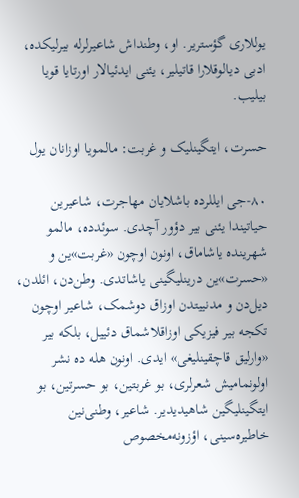یوللاری گؤستریر. او، وطنداش شاعیرلرله بیرلیکده، ادبی دیالوقلارا قاتیلیر، یئنی ایدئیالار اورتایا قویا بیلیب.

حسرت، ایتگینلیک و غربت: مالمویا اوزانان یول

۸۰-جی ایللرده باشلایان مهاجرت، شاعیرین حیاتیندا یئنی بیر دؤور آچدی. سوئدده، مالمو شهرینده یاشاماق، اونون اوچون «غربت»ین و «حسرت»ین درینلیگینی یاشاتدی. وطن‌دن، ائلدن، دیل‌دن و مدنییتدن اوزاق دوشمک، شاعیر اوچون تکجه بیر فیزیکی اوزاقلاشماق دئییل، بلکه بیر «وارلیق قاچقینلیغی» ایدی. اونون هله ده نشر اولونمامیش شعرلری، بو غربتین، بو حسرتین، بو ایتگینلیگین شاهیدیدیر. شاعیر، وطنی‌نین خاطیره‌سینی، اؤزونه‌مخصوص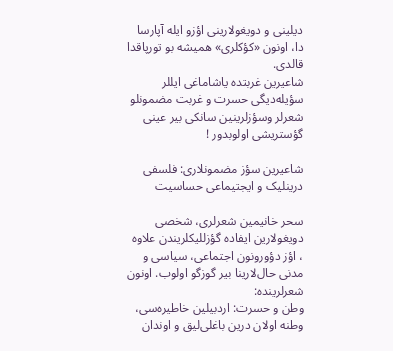دیلینی و دویغولارینی اؤزو ایله آپارسا دا، اونون «کؤکلری» همیشه بو تورپاقدا قالدی.
شاعیرین غربتده یاشاماغی ایللر سؤیله‌دیگی حسرت و غربت مضمونلو شعرلر و‌سؤزلرینین سانکی بیر عینی گؤستریشی اولوبدور !

شاعیرین سؤز مضمونلاری: فلسفی درینلیک و ایجتیماعی حساسیت

سحر خانیمین شعرلری، شخصی دویغولارین ایفاده گؤزللیکلریندن علاوه ، اؤز دؤورونون اجتماعی، سیاسی و مدنی حال‌لارینا بیر گوزگو اولوب. اونون شعرلرینده:
وطن و حسرت: اردبیلین خاطیره‌سی، وطنه اولان درین باغلی‌لیق و اوندان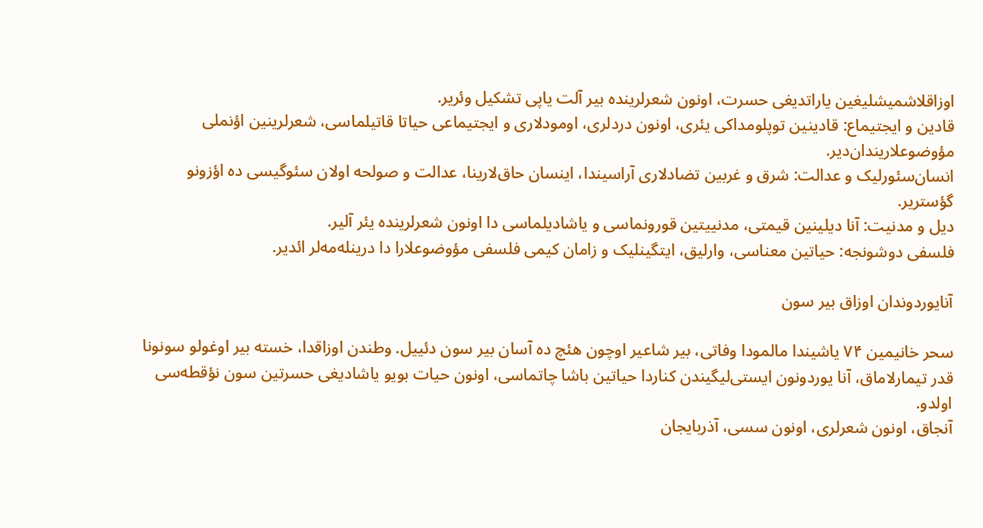اوزاقلاشمیشلیغین یاراتدیغی حسرت، اونون شعرلرینده بیر آلت یاپی تشکیل وئریر.
قادین و ایجتیماع: قادینین توپلومداکی یئری، اونون دردلری، اومودلاری و ایجتیماعی حیاتا قاتیلماسی، شعرلرینین اؤنملی مؤوضوعلاریندان‌دیر.
انسان‌سئورلیک و عدالت: شرق و غربین تضادلاری آراسیندا، اینسان حاق‌لارینا، عدالت و صولحه اولان سئوگیسی ده اؤزونو گؤستریر.
دیل و مدنیت: آنا دیلینین قیمتی، مدنییتین قورونماسی و یاشادیلماسی دا اونون شعرلرینده یئر آلیر.
فلسفی دوشونجه: حیاتین معناسی، وارلیق، ایتگینلیک و زامان کیمی فلسفی مؤوضوعلارا دا درینله‌مه‌لر ائدیر.

آنایوردوندان اوزاق بیر سون

سحر خانیمین ۷۴ یاشیندا مالمودا وفاتی، بیر شاعیر اوچون هئچ ده آسان بیر سون دئییل. وطندن اوزاقدا، خسته بیر اوغولو سونونا قدر تیمارلاماق، آنا یوردونون ایستی‌لیگیندن کناردا حیاتین باشا چاتماسی، اونون حیات بویو یاشادیغی حسرتین سون نؤقطه‌سی اولدو.
آنجاق، اونون شعرلری، اونون سسی، آذربایجان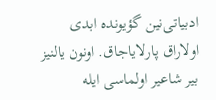ادبیاتی‌نین گؤیونده ابدی اولاراق پارلایاجاق. اونون یالنیز بیر شاعیر اولماسی ایله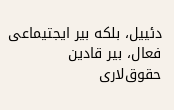دئییل، بلکه بیر ایجتیماعی فعال، بیر قادین حقوق‌لاری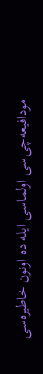مودافیعه‌چی‌سی اولماسی ایله ده اونون خاطیره‌سی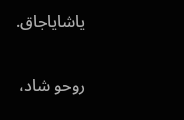یاشایاجاق.

روحو شاد،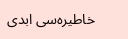خاطیره‌سی ابدی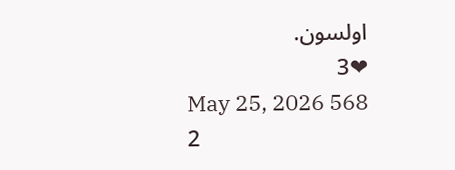اولسون.
❤3
May 25, 2026 568 2